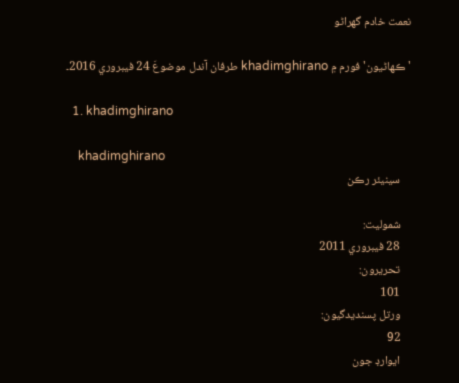نعمت خادم گهراڻو

'ڪهاڻيون' فورم ۾ khadimghirano طرفان آندل موضوعَ 24 فيبروري 2016۔

  1. khadimghirano

    khadimghirano
    سينيئر رڪن

    شموليت:
    28 فيبروري 2011
    تحريرون:
    101
    ورتل پسنديدگيون:
    92
    ايوارڊ جون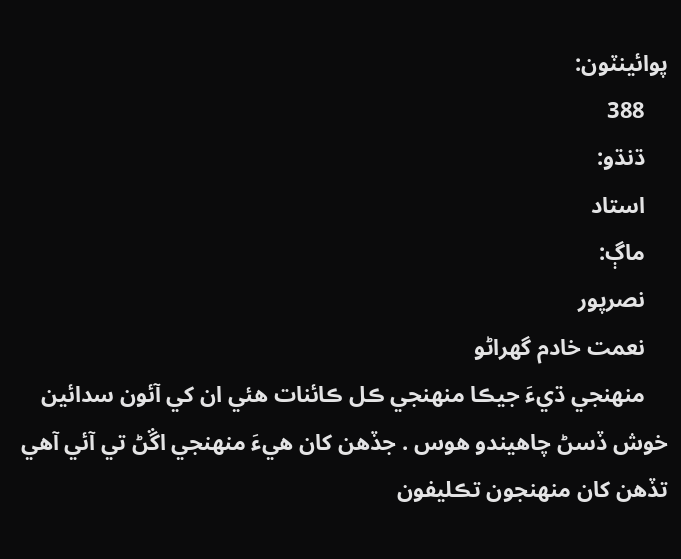پوائينٽون:
    388
    ڌنڌو:
    استاد
    ماڳ:
    نصرپور
    نعمت خادم گھراڻو
    منهنجي ڌيءَ جيڪا منهنجي ڪل ڪائنات هئي ان کي آئون سدائين خوش ڏسڻ چاهيندو هوس . جڏهن کان هيءَ منهنجي اڱڻ تي آئي آهي تڏهن کان منهنجون تڪليفون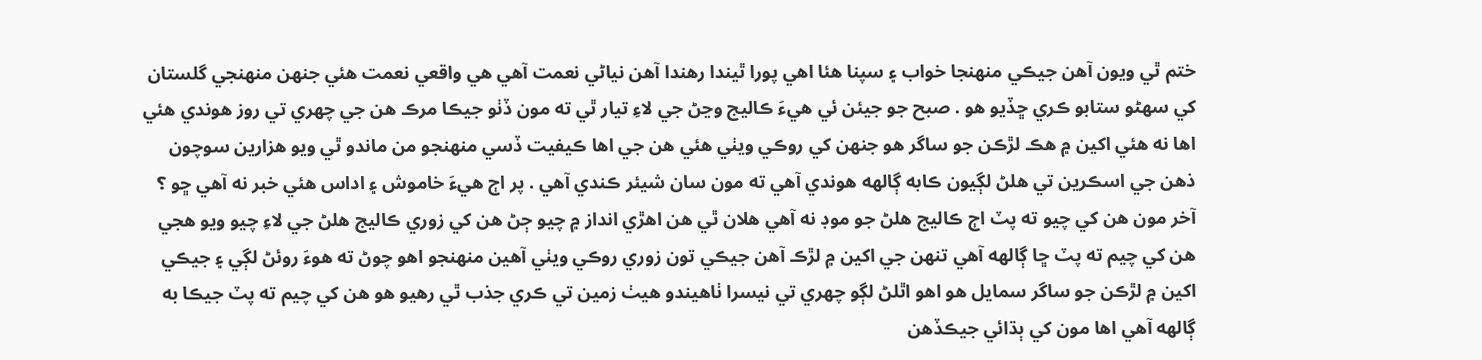ختم ٿي ويون آهن جيڪي منهنجا خواب ۽ سپنا هئا اهي پورا ٿيندا رهندا آهن نياڻي نعمت آهي هي واقعي نعمت هئي جنهن منهنجي گلستان کي سهڻو ستابو ڪري ڇڏيو هو . صبح جو جيئن ئي هيءَ ڪاليج وڃڻ جي لاءِ تيار ٿي ته مون ڏٺو جيڪا مرڪ هن جي چهري تي روز هوندي هئي اها نه هئي اکين ۾ هڪ لڙڪن جو ساگر هو جنهن کي روڪي ويٺي هئي هن جي اها ڪيفيت ڏسي منهنجو من ماندو ٿي ويو هزارين سوچون ذهن جي اسڪرين تي هلڻ لڳيون ڪابه ڳالھه هوندي آهي ته مون سان شيئر ڪندي آهي . پر اڄ هيءَ خاموش ۽ اداس هئي خبر نه آهي ڇو ؟ آخر مون هن کي چيو ته پٽ اڄ ڪاليج هلڻ جو موڊ نه آهي هلان ٿي هن اهڙي انداز ۾ چيو ڄڻ هن کي زوري ڪاليج هلڻ جي لاءِ چيو ويو هجي هن کي چيم ته پٽ ڇا ڳالهه آهي تنهن جي اکين ۾ لڙڪ آهن جيڪي تون زوري روڪي ويٺي آهين منهنجو اهو چوڻ ته هوءَ روئڻ لڳي ۽ جيڪي اکين ۾ لڙڪن جو ساگر سمايل هو اهو اٿلڻ لڳو چهري تي نيسرا ٺاهيندو هيٺ زمين تي ڪري جذب ٿي رهيو هو هن کي چيم ته پٽ جيڪا به ڳالهه آهي اها مون کي ٻڌائي جيڪڏهن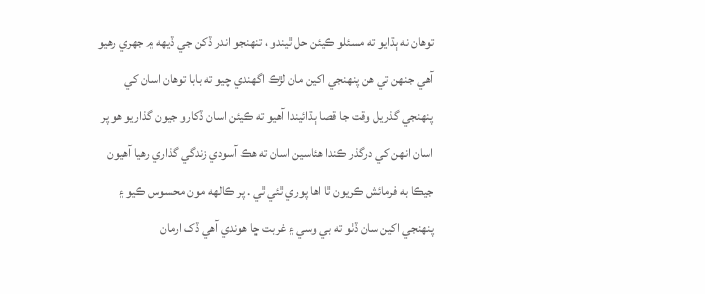توهان نه ٻڌايو ته مسئلو ڪيئن حل ٿيندو ، تنهنجو اندر ڏکن جي ڏيهه ۾ جھري رهيو آهي جنهن تي هن پنهنجي اکين مان لڙڪ اگھندي چيو ته بابا توهان اسان کي پنهنجي گذريل وقت جا قصا ٻڌائيندا آهيو ته ڪيئن اسان ڏکارو جيون گذاريو هو پر اسان انهن کي درگذر ڪندا هئاسين اسان ته هڪ آسودي زندگي گذاري رهيا آهيون جيڪا به فرمائش ڪريون ٿا اها پوري ٿئي ٿي . پر ڪالهه مون محسوس ڪيو ۽ پنهنجي اکين سان ڏٺو ته بي وسي ۽ غربت ڇا هوندي آهي ڏک ارمان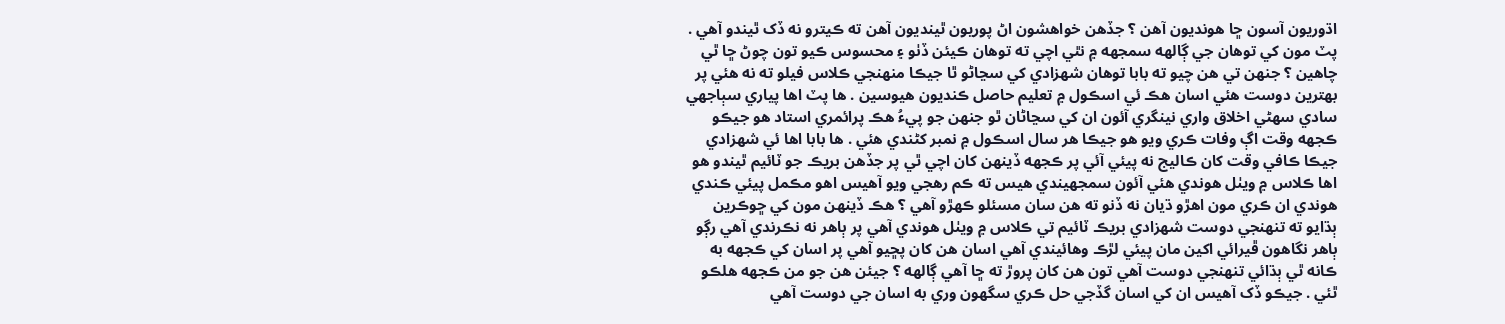اڌوريون آسون ڇا هونديون آهن ؟ جڏهن خواهشون اڻ پوريون ٿينديون آهن ته ڪيترو نه ڏک ٿيندو آهي . پٽ مون کي توهان جي ڳالهه سمجھه ۾ نٿي اچي ته توهان ڪيئن ڏٺو ۽ محسوس ڪيو تون چوڻ ڇا ٿي چاهين ؟ جنهن تي هن چيو ته بابا توهان شهزادي کي سڃاڻو ٿا جيڪا منهنجي ڪلاس فيلو ته نه هئي پر بهترين دوست هئي اسان هڪ ئي اسڪول ۾ تعليم حاصل ڪنديون هيوسين . ها پٽ اها پياري سٻاجھي سادي سهڻي اخلاق واري نينگري آئون ان کي سڃاڻان ٿو جنهن جو پيءُ هڪ پرائمري استاد هو جيڪو ڪجھه وقت اڳ وفات ڪري ويو هو جيڪا هر سال اسڪول ۾ نمبر کڻندي هئي . ها بابا اها ئي شهزادي جيڪا ڪافي وقت کان ڪاليج نه پيئي آئي پر ڪجھه ڏينهن کان اچي ٿي پر جڏهن بريڪ جو ٽائيم ٿيندو هو اها ڪلاس ۾ ويٺل هوندي هئي آئون سمجھيندي هيس ته ڪم رهجي ويو آهيس اهو مڪمل پيئي ڪندي هوندي ان ڪري مون اهڙو ڌيان نه ڏنو ته هن سان مسئلو ڪهڙو آهي ؟ هڪ ڏينهن مون کي ڇوڪرين ٻڌايو ته تنهنجي دوست شهزادي بريڪ ٽائيم تي ڪلاس ۾ ويٺل هوندي آهي پر ٻاهر نه نڪرندي آهي رڳو ٻاهر نگاهون ڦيرائي اکين مان پيئي لڙڪ وهائيندي آهي اسان هن کان پڇيو آهي پر اسان کي ڪجھه به ڪانه ٿي ٻڌائي تنهنجي دوست آهي تون هن کان پروڙ ته ڇا آهي ڳالهه ؟ جيئن هن جو من ڪجھه هلڪو ٿئي . جيڪو ڏک آهيس ان کي اسان گڏجي حل ڪري سگھون وري به اسان جي دوست آهي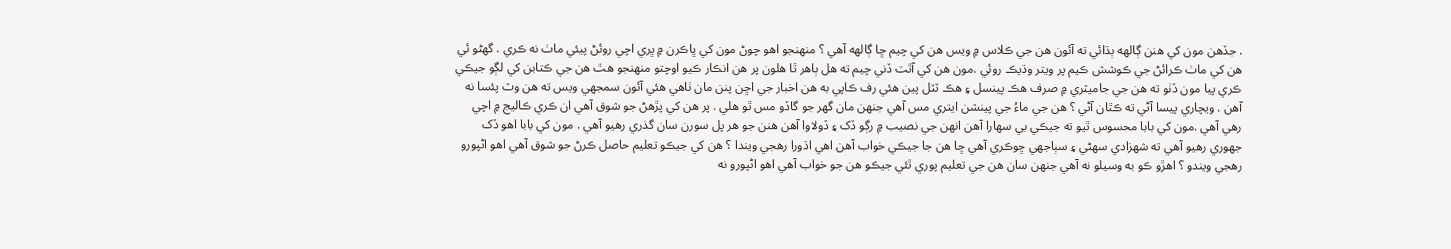. جڏهن مون کي هنن ڳالهه ٻڌائي ته آئون هن جي ڪلاس ۾ ويس هن کي چيم ڇا ڳالهه آهي ؟ منهنجو اهو چوڻ مون کي ڀاڪرن ۾ ڀري اچي روئڻ پيئي ماٺ نه ڪري . گھڻو ئي هن کي ماٺ ڪرائڻ جي ڪوشش ڪيم پر ويتر وڌيڪ روئي .مون هن کي آٿت ڏني چيم ته هل ٻاهر ٿا هلون پر هن انڪار ڪيو اوچتو منهنجو هٿ هن جي ڪتابن کي لڳو جيڪي ڪري پيا مون ڏٺو ته هن جي جاميٽري ۾ صرف هڪ پينسل ۽ هڪ ٽٽل پين هئي رف ڪاپي به هن اخبار جي اڇن پنن مان ٺاهي هئي آئون سمجھي ويس ته هن وٽ پئسا نه آهن . ويچاري پيسا آڻي ته ڪٿان آڻي ؟ هن جي ماءُ جي پينشن ايتري مس آهي جنهن مان گھر جو گاڏو مس ٿو هلي . پر هن کي پڙهڻ جو شوق آهي ان ڪري ڪاليج ۾ اچي رهي آهي .مون کي بابا محسوس ٿيو ته جيڪي بي سهارا آهن انهن جي نصيب ۾ رڳو ڏک ۽ ڏولاوا آهن هنن جو هر پل سورن سان گذري رهيو آهي . مون کي بابا اهو ڏک جھوري رهيو آهي ته شهزادي سهڻي ۽ سٻاجھي ڇوڪري آهي ڇا هن جا جيڪي خواب آهن اهي اڌورا رهجي ويندا ؟ هن کي جيڪو تعليم حاصل ڪرڻ جو شوق آهي اهو اڻپورو رهجي ويندو ؟ اهڙو ڪو به وسيلو نه آهي جنهن سان هن جي تعليم پوري ٿئي جيڪو هن جو خواب آهي اهو اڻپورو نه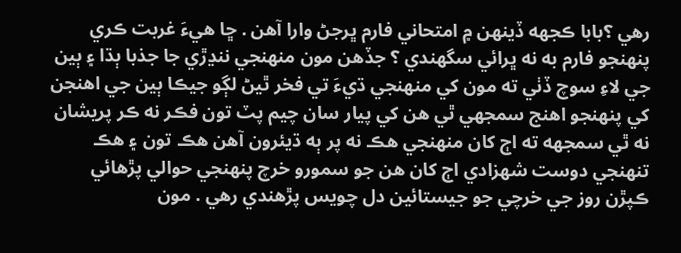رهي ؟بابا ڪجھه ڏينهن ۾ امتحاني فارم ڀرجڻ وارا آهن . ڇا هيءَ غربت ڪري پنهنجو فارم به نه ڀرائي سگھندي ؟ جڏهن مون منهنجي ننڍڙي جا جذبا ٻڌا ۽ ٻين جي لاءِ سوچ ڏٺي ته مون کي منهنجي ڌيءَ تي فخر ٿيڻ لڳو جيڪا ٻين جي اهنجن کي پنهنجو اهنج سمجھي ٿي هن کي پيار سان چيم پٽ تون فڪر نه ڪر پريشان نه ٿي سمجھه ته اڄ کان منهنجي هڪ نه پر ٻه ڌيئرون آهن هڪ تون ۽ هڪ تنهنجي دوست شهزادي اڄ کان هن جو سمورو خرچ پنهنجي حوالي پڙهائي ڪپڙن روز جي خرچي جو جيستائين دل چويس پڙهندي رهي . مون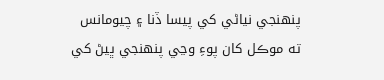پنهنجي نياڻي کي پيسا ڏنا ۽ چيومانس ته موڪل کان پوءِ وڃي پنهنجي ڀيڻ کي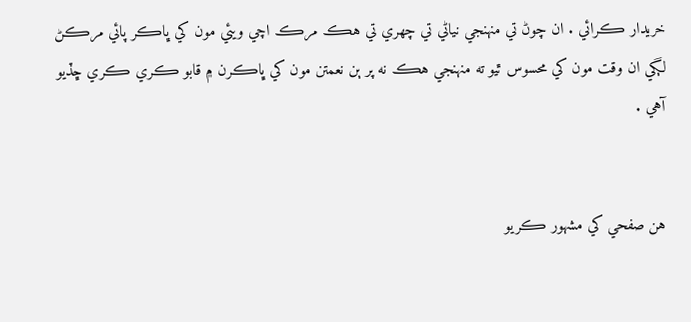خريدار ڪرائي . ان چوڻ تي منهنجي نياڻي تي چهري تي هڪ مرڪ اچي ويئي مون کي ڀاڪر پائي مرڪڻ لڳي ان وقت مون کي محسوس ٿيو ته منهنجي هڪ نه پر ٻن نعمتن مون کي ڀاڪرن ۾ قابو ڪري ڪري ڇڏيو آهي .


هن صفحي کي مشهور ڪريو